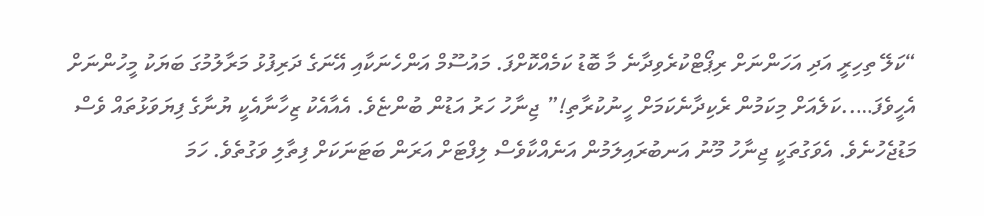“ކަލޭ ތިހިރީ އަދި އަހަންނަށް ރިޕޯޓްކުރެވިދާނެ މާ ބޮޑު ކަމެއްކޮށްފަ. މައުސޫމް އަންހެނަކާއި އޭނަގެ ދަރިފުޅު މަރާލުމުގަ ބަޔަކު މީހުންނަށް އެހީވެފަ…..ކަލެއަށް މިކަމުން ރެކިދާނެކަމަށް ހީނުކުރާތި!” ޖިނާހު ހަރު އަޑުން ބުންޏެވެ. އެއާއެކު ޒިހާނާއެކީ ޔުނާގެ ފިޔަވަޅުތައް ވެސް މަޑުޖެހުނެވެ. އެވަގުތަކީ ޖިނާހު މޫނު އަނބުރައިލަމުން އަނެއްކާވެސް ލިފްޓަށް އަރަން ބަޓަނަކަށް ފިތާލި ވަގުތެވެ. ހަމަ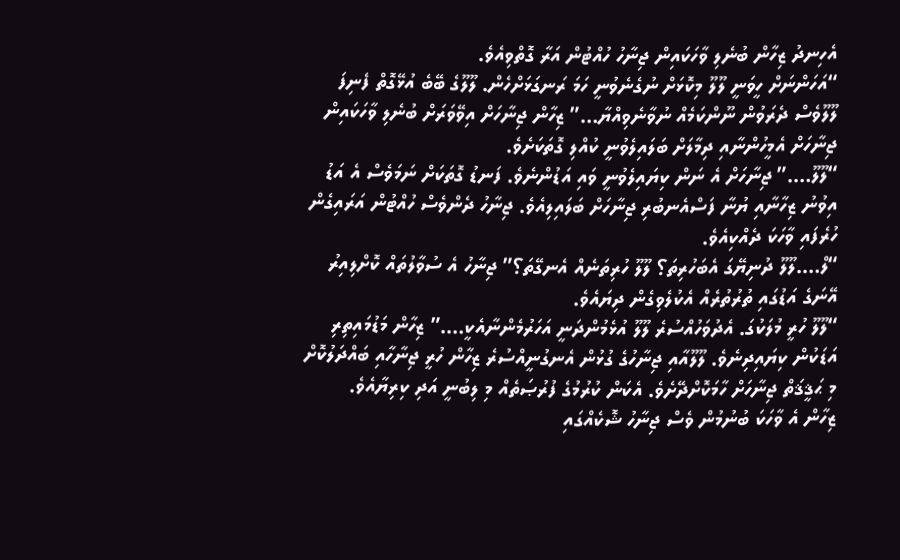އެހިނދު ޒިހާން ބުނެލި ވާހަކައިން ޖިނާހު ހުއްޓުން އަރާ ގޮތްވިއެވެ.
“އަހަންނަށް ހީވަނީ ލޫލޫ މިކޮޅަށް ނުގެނެވުނީ ހަމަ ރަނގަޅަށްހެން. ލޫލޫގެ ބޭބެ އުޅޭގޮތް ފެނިފަ ލޫލޫވެސް ދެރަވުން ނޫންކަމެއް ނުވާނެވިއްޔާ…” ޒިހާން ޖިނާހަށް އިވޭވަރަށް ބުނެލި ވާހަކައިން ޖިނާހަށް އެމީހުންނާއި ދިމާލަށް ބަލައިލެވުނީ ކުއްލި ގޮތަކަށެވެ.
“ލޫލޫ….” ޖިނާހަށް އެ ނަން ކިޔައިލެވުނީ ވައި އަޑުންނެވެ. ފަނޑު ގޮތަކަށް ނަމަވެސް އެ އަޑު އިވުނު ޒިހާނާއި ޔުނާ ފަސްއެނބުރި ޖިނާހަށް ބަލައިލިއެވެ. ޖިނާހު ދެންވެސް ހުއްޓުން އަރައިގެން ހުރެފައި ވާހަކަ ދެއްކިއެވެ.
“ލް….ލޫލޫ ދުނިޔޭގަ އެބަހުރިތަ؟ ލޫލޫ ހުރިތަނެއް އެނގޭތަ؟” ޖިނާހު އެ ސުވާލުތައް ކޮށްލިއިރު އޭނަގެ އަޑުގައި ތުރުތުރެއް އެކުލެވިގެން ދިޔައެވެ.
“ލޫލޫ ހުރީ މުލަކުގަ. އެދުވަހުއްސުރެ ލޫލޫ އުޅެމުންދަނީ އަހަރުމެންނާއެކީ….” ޒިހާން މަޑުމައިތިރި އަޑަކުން ކިޔައިދިނެވެ. ލޫލޫއާއި ޖިނާހުގެ ގުޅުން އެނގުނީއްސުރެ ޒިހާން ހުރީ ޖިނާހާއި ބައްދަލުކޮށް މި ޙަޤީޤަތް ޖިނާހަށް ހާމަކޮށްދޭށެވެ. އެކަން ކުރުމުގެ ފުރުޞަތެއް މި ލިބުނީ އަދި ކިރިޔާއެވެ.
ޒިހާން އެ ވާހަކަ ބުނުމުން ވެސް ޖިނާހު ޝޮކެއްގައި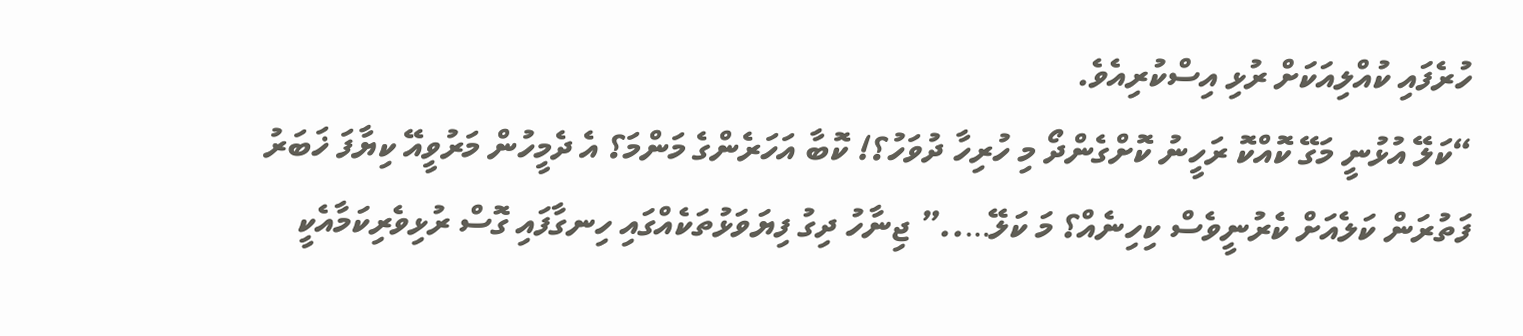ހުރެފައި ކުއްލިއަކަށް ރުޅި އިސްކުރިއެވެ.
“ކަލޭ އުޅުނީ މަގޭ ކޮއްކޮ ރަހީނު ކޮށްގެންދޯ މި ހުރިހާ ދުވަހު؟! ކޮބާ އަހަރެންގެ މަންމަ؟ އެ ދެމީހުން މަރުވީއޭ ކިޔާފަ ޚަބަރު ފަތުރަން ކަލެއަށް ކެރުނީވެސް ކިހިނެއް؟ މަ ކަލޭ…..” ޖިނާހު ދިގު ފިޔަވަޅުތަކެއްގައި ހިނގާފައި ގޮސް ރުޅިވެރިކަމާއެކީ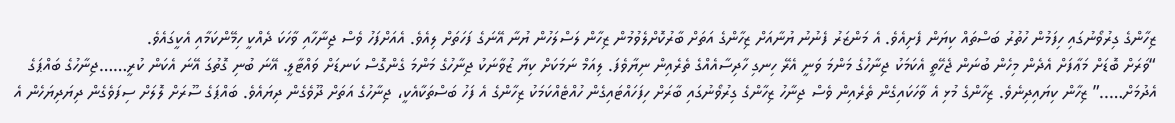ޒިހާންގެ ގިރުވޯނުގައި ހިފަމުން ހުތުރު ބަސްތައް ކިޔަން ފެށިއެވެ. އެ މަންޒަރު ފެނުނު ޔުނާއަށް ޒިހާންގެ އަތަށް ބާރުކޮށްލެވުމުން ޒިހާން ލަސްލަހުން ޔުނާ އޭނަގެ ފަހަތަށް ލިއެވެ. އެއަށްފަހު ވެސް ޖިނާހާއި ވާހަކަ ދެއްކީ ހިމޭންކަމާއި އެކީގައެވެ.
“ވަރަށް ބޮޑަށް މަޢާފަށް އެދެން މިހެން ބުނަން ޖެހޭތީ އެކަމަކު ޖިނާހުގެ މަންމަ ވަނީ އެރޭ ހިނގި ހާދިސާއެއްގެ ތެރެއިން ނިޔާވެފަ. ލިއަމް ނަމަކަށް ކިޔާ ޒުވާނަކު ޖިނާހުގެ މަންމަ ގެންގޮސް ކަނޑަށް ވައްޓާލީ. އޭނަ ބުނި ގޮތުގަ އޭނަ އެކަން ކުރީ……ޖިނާހުގެ ބައްޕަގެ އެދުމަށް…..” ޒިހާން ކިޔައިދިނެވެ. ޒިހާންގެ މުޅި އެ ވާހަކައިގެން ތެރެއިން ވެސް ޖިނާހު ޒިހާންގެ ގިރުވޯނުގައި ބާރަށް ހިފަހައްޓައިގެން ހުއްޓެއްކަމަކު ޒިހާންގެ އެ ފަހު ބަސްތަކާއެކީ، ޖިނާހުގެ އަތަށް ދޫވެގެން ދިޔައެވެ. ބައްޕަގެ ސޫރަށް ލޮލަށް ސިފަވެގެން ދިޔަދިޔަހެން އެ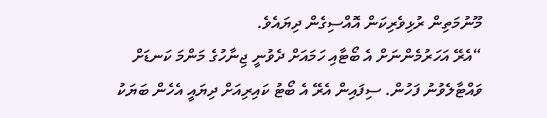މޫނުމަތިން ރުޅިވެރިކަން އޮއްސިގެން ދިޔައެވެ.
“އެރޭ އަހަރުމެންނަށް އެ ބޯޓާއި ހަމައަށް ދެވުނީ ޖިނާހުގެ މަންމަ ކަނޑަށް ވައްޓާލެވުނު ފަހުން. ސިފައިން އެރޭ އެ ބޯޓު ކައިރިއަށް ދިޔައީ އެހެން ބަޔަކު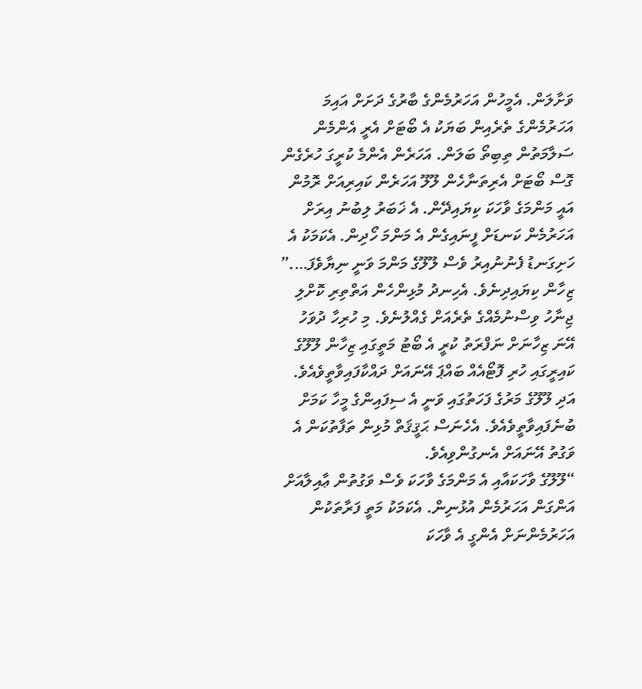ވަށާލަން. އެމީހުން އަހަރުމެންގެ ބާރުގެ ދަށަށް އައިމަ އަހަރުމެންގެ ތެރެއިން ބަޔަކު އެ ބޯޓަށް އެރީ އެންމެން ސަލާމަތުން ތިބިތޯ ބަލަން. އަހަރެން އެންމެ ކުރީގަ ހުރެގެން ގޮސް ބޯޓަށް އެރިތަނާހެން ލޫލޫ އަހަރެން ކައިރިއަށް ރޮމުން އައީ މަންމަގެ ވާހަކަ ކިޔައިދޭން. އެ ޚަބަރު ލިބުނު އިރަށް އަހަރުމެން ކަނޑަށް ފީނައިގެން އެ މަންމަ ހޯދިން. އެކަމަކު އެ ހަށިގަނޑު ފެނުނުއިރު ވެސް ލޫލޫގެ މަންމަ ވަނީ ނިޔާވެފަ….” ޒިހާން ކިޔައިދިނެވެ. އެހިނދު މުޅިންހެން އަތްތިރި ކޮށްލި ޖިނާހު ވިސްނުމެއްގެ ތެރެއަށް ގެއްލުނެވެ. މި ހުރިހާ ދުވަހު އޭނަ ޒިހާނަށް ނަފްރަތު ކުރީ އެ ބޯޓު މަތީގައި ޒިހާން ލޫލޫގެ ކައިރީގައި ހުރި ފޮޓޯއެއް ބައްޕަ އޭނައަށް ދައްކާފައިވާތީވެއެވެ. އަދި ލޫލޫގެ މަރުގެ ފަހަތުގައި ވަނީ އެ ސިފައިންގެ މީހާ ކަމަށް ބުނެފައިވާތީވެއެވެ. އެހެނަސް ޙަޤީޤަތް މުޅިން ތަފާތުކަން އެ ވަގުތު އޭނައަށް އެނގުންވިއެވެ.
“ލޫލޫގެ ވާހަކައާއި އެ މަންމަގެ ވާހަކަ ވެސް ވަގުތުން ޢާއިލާއަށް އަންގަން އަހަރުމެން އުޅުނިން. އެކަމަކު މަތީ ފަރާތަކުން އަހަރުމެންނަށް އެންގީ އެ ވާހަކަ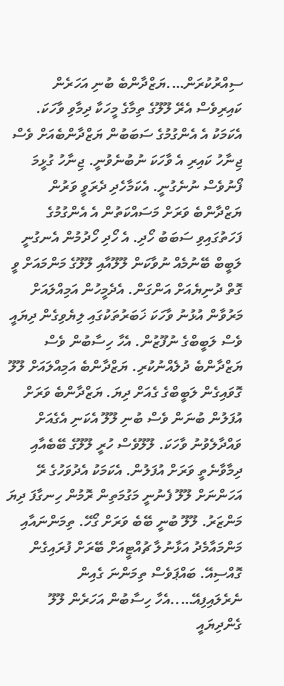ސިއްރުކުރަން….ޔަޒްދާންބެ ބުނި އަހަރެން ކައިރިވެސް އެރޭ ލޫލޫގެ ތިމާގެ މީހަކާ ދިމާވި ވާހަކަ. އެކަމަކު އެ އެންގުމުގެ ސަބަބުން ޔަޒްދާންބެއަށް ވެސް ޖިނާހު ކައިރި އެ ވާހަކަ ނުބުނެވުނީ. ޖިނާހު ގުޅީމަ ފޯނުވެސް ނުނެގުނީ. އެކަމާހެދި ދެރަވީ ވަރުން ޔަޒްދާންބެ ވަރަށް މަސައްކަތުން އެ އެންގުމުގެ ފަހަތުގައިވި ސަބަބު ހޯދި. އެ ހޯދި ހޯދުމުން އެނގުނީ ލަބީބް ބޭނުމެއް ނުވާކަން ލޫލޫއާއި ލޫލޫގެ މަންމައަށް ވީ ގޮތް ދުނިޔެއަށް އަންގަން. އެދެމީހުން އަމިއްލައަށް މަރުވާން އުޅުނު ވާހަކަ ޚަބަރުތަކުގައި ލިޔެވިގެން ދިޔައީ ވެސް ލަބީބްގެ ނުފޫޒުން. އެހާ ހިސާބުން ވެސް ޔަޒްދާންބެ ދުލެއްނުކުރި. ޔަޒްދާންބެ އަމިއްލައަށް ލޫލޫ ގޮވައިގެން ލަބީބްގެ ގެއަށް ދިޔަ. ޔަޒްދާންބެ ވަރަށް އުފަލުން ބުނަން ވެސް ބުނި ލޫލޫ އެކަނި އެގެއަށް ވައްދާލެވުނު ވާހަކަ. ލޫލޫވެސް ހުރީ ލޫލޫގެ ބޭބެއާއި ދިމާވާނެތީ ވަރަށް އުފަލުން. އެކަމަކު އެދުވަހުގެ ރޭ އަހަންނަށް ލޫލޫ ފެނުނީ މަގުމަތިން ރޮމުން ހިނގާފަ ދިޔަ މަންޒަރު. ލޫލޫ ބުނީ ބޭބެ ވަރަށް ގޯހޭ. ތިމަންނައާއި މަންމައާމެދު އަޅާނުލާ ޗުއްޓީއަށް ބޭރަށް ފުރައިގެން ގޮއްސިއޭ. ބައްޕަވެސް ތިމަންނަ ގެއިން ނެރެލައިފިއޭ…..އެހާ ހިސާބުން އަހަރެން ލޫލޫ ގެންދިޔައީ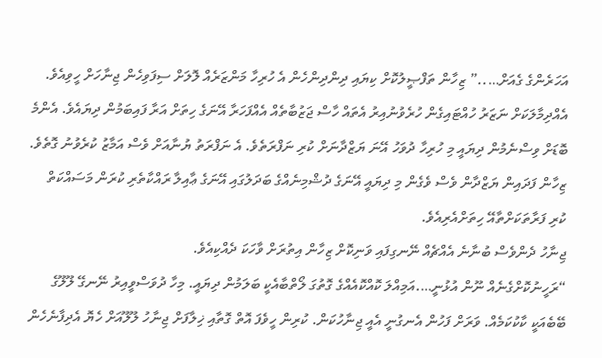އަހަރެންގެ ގެއަށް…..” ޒިހާން ތަފްޞީލުކޮށް ކިޔައި ދިންދިންހެން އެ ހުރިހާ މަންޒަރެއް ލޮލަށް ސިފަވިހެން ޖިނާހަށް ހީވިއެވެ. އެއްދިމާލަކަށް ނަޒަރު ހުއްޓައިގެން ހުރެވުނުއިރު އެތައް ހާސް ޖަޒުބާތެއް އެއްފަހަރާ އޭނަގެ ހިތަށް އަރާ ފައިބަމުން ދިޔައެވެ. އެންމެ ބޮޑަށް ވިސްނެމުން ދިޔައީ މި ހުރިހާ ދުވަހު އޭނަ ޔަޒްދާނަށް ކުރި ނަފްރަތެވެ. އެ ނަފްރަތު ޔުނާއަށް ވެސް އަމާޒު ކުރެވުނު ގޮތެވެ. ޒިހާން ފަދައިން ޔަޒްދާން ވެސް ވެގެން މި ދިޔައީ އޭނަގެ ދުޝްމިނެއްގެ ބަދަލުގައި އޭނަގެ ޢާއިލާ ރައްކާތެރި ކުރަން މަސައްކަތް ކުރި ފަރާތަކަށްތާއޭ ހިތަށްއެރިއެވެ.
ޖިނާހު ދެންވެސް ބުނާނެ އެއްޗެއް ނޭނގިފައި ވަނިކޮށް ޒިހާން އިތުރަށް ވާހަކަ ދެއްކިއެވެ.
“ރަހީނުކޮށްގެނެއް ނޫން އުޅުނީ….އަމިއްލަ ކޮއްކޮއެއްގެ ގޮތުގަ ލޯތްބާއެކީ ބަލަމުން ދިޔައީ. މިހާ ދުވަސްވީއިރު ނޭނގޭ ލޫލޫގެ ބޭބެއަކީ ކާކުކަމެއް. ވަރަށް ފަހުން އެނގުނީ އެއީ ޖިނާހުކަން. ކުރިން ހީވެފަ އޮތް ގޮތާއި ޚިލާފަށް ޖިނާހު ލޫލޫއަށް ހެޔޮ އެދިފާނެހެން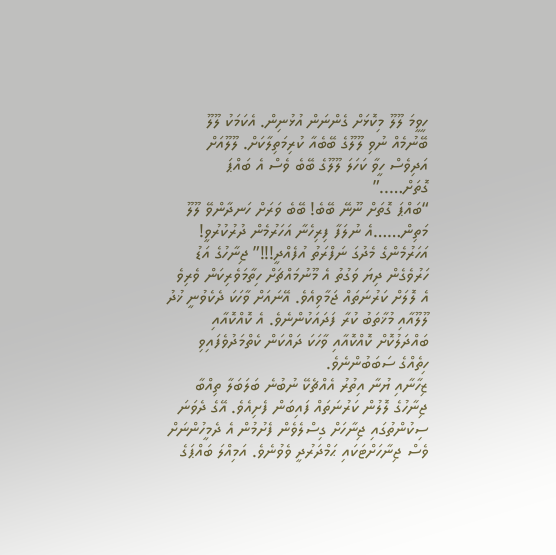ހީވީމަ ލޫލޫ މިކޮޅަށް ގެންނަން އުޅުނިން. އެކަމަކު ލޫލޫ ބޭނުމެއް ނުވި ލޫލޫގެ ބޭބެއާ ކުރިމަތިލާކަށް. ލޫލޫއަށް އަދިވެސް ހީވާ ކަހަލަ ލޫލޫގެ ބޭބެ ވެސް އެ ބައްޕަ ގޮތަށް…..”
“ބައްޕަ ގޮތަށް ނޫނޭ ބޭބެ! ބޭބެ ވަރަށް ހަނދާންވޭ ލޫލޫ މަތިން……އެ ނުލަފާ ފިރިހެނާ އަހަރުމެން ދުރުކުރުވީ! އަހަރުމެންގެ މެދުގަ ނަފްރަތު އުފެއްދީ!!!” ޖިނާހުގެ އަޑު ހަރުވެގެން ދިޔަ ވަގުތު އެ މޫނުމައްޗަށް ހިތާމަވެރިކަން ވެރިވެ އެ ލޮލަށް ކަރުނަތައް ޖަމާވިއެވެ. އޭނައަށް ވާހަކަ ދެކެވުނީ ޚުދު ލޫލޫއާއި މުޚާތަބު ކުރާ ފަދައަކުންނެވެ. އެ ކޮއްކޮއާއި ބައްދަލުކޮށް ކޮއްކޮއާއި ވާހަކަ ދައްކަން ކެތްމަދުވެފައިވި ހިތެއްގެ ސަބަބުންނެވެ.
ޒިހާނާއި ޔުނާ އިތުރު އެއްޗެކޭ ނުބުނެ ބަލަބަލާ ތިއްބާ ޖިނާހުގެ ލޮލުން ކަރުނަތައް ފައިބަން ފެށިއެވެ. އޭގެ ދެވަނަ ސިކުންތުގައި ޖިނާހަށް ގިސްލެވެން ފެށުމުން އެ ދެމީހުންނަށް ވެސް ޖިނާހަށްޓަކައި ޙަމްދަރުދީ ވެވުނެވެ. އަމިއްލަ ބައްޕަގެ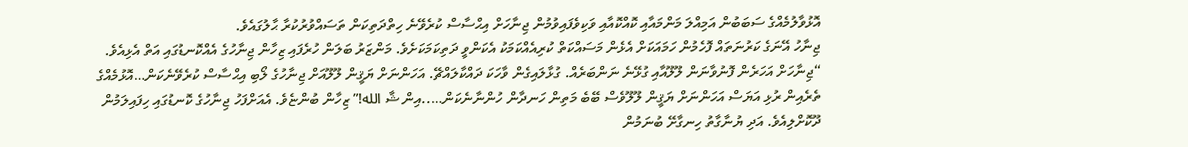އޮޅުވާލުމެއްގެ ސަބަބުން އަމިއްލަ މަންމައާއި ކޮއްކޮއާއި ވަކިވެފައިވުމުން ޖިނާހަށް އިޙްސާސް ކުރެވޭނެ ހިތްދަތިކަން ތަސައްވުރުކުރާ ޙާލުގައެވެ.
ޖިނާހު އޭނަގެ ކަރުނަތައް ފޮހެމުން ހަމައަކަށް އެޅެން މަސައްކަތް ކުރިއެއްކަމަކު އެކަންވީ ދަތިކަމަކަށެވެ. މަންޒަރު ބަލަން ހުރެފައި ޒިހާން ޖިނާހުގެ އެއްކޮނޑުގައި އަތް އެޅިއެވެ.
“ޖިނާހަށް އަހަރެން ފޮނުވާނަން ލޫލޫއާއި ގުޅޭނެ ނަންބަރެއް. ގުޅާލައިގެން ވާހަކަ ދައްކާލައްޗޭ. އަހަންނަށް ޔަޤީން ލޫލޫއަށް ޖިނާހުގެ ލޯބި އިޙްސާސް ކުރެވޭނެކަން…އޮޅުމެއްގެ ތެރެއިން ރުޅި އަޔަސް އަހަންނަށް ޔަޤީން ލޫލޫވެސް ބޭބެ މަތިން ހަނދާން ހުންނާނެކަން…..އިން ޝާ الله!” ޒިހާން ބުންޏެވެ. އެއަށްފަހު ޖިނާހުގެ ކޮނޑުގައި ހިފައިލަމުން ދޫކޮށްލިއެވެ. އަދި ޔުނާގާތު ހިނގާށޭ ބުނަމުން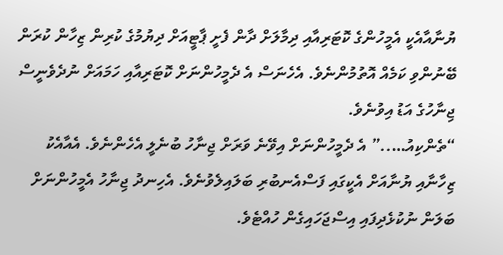ޔުނާއާއެކީ އެމީހުންގެ ކޮޓަރިއާއި ދިމާލަށް ދާން ފެށީ ޕާޓީއަށް ދިޔުމުގެ ކުރިން ޒިހާން ކުރަން ބޭނުންވި ކަމެއް އޮތުމުންނެވެ. އެހެނަސް އެ ދެމީހުންނަށް ކޮޓަރިއާއި ހަމައަށް ނުދެވެނީސް ޖިނާހުގެ އަޑު އިވުނެވެ.
“ތެންކިއު…..” އެ ދެމީހުންނަށް އިވޭނެ ވަރަށް ޖިނާހު ބުނެލީ އެހެންނެވެ. އެއާއެކު ޒިހާނާއި ޔުނާއަށް އެކީގައި ފަސްއެނބުރި ބަލައިލެވުނެވެ. އެހިނދު ޖިނާހު އެމީހުންނަށް ބަލަން ނުކުޅެދިފައި އިސްޖަހައިގެން ހުއްޓެވެ.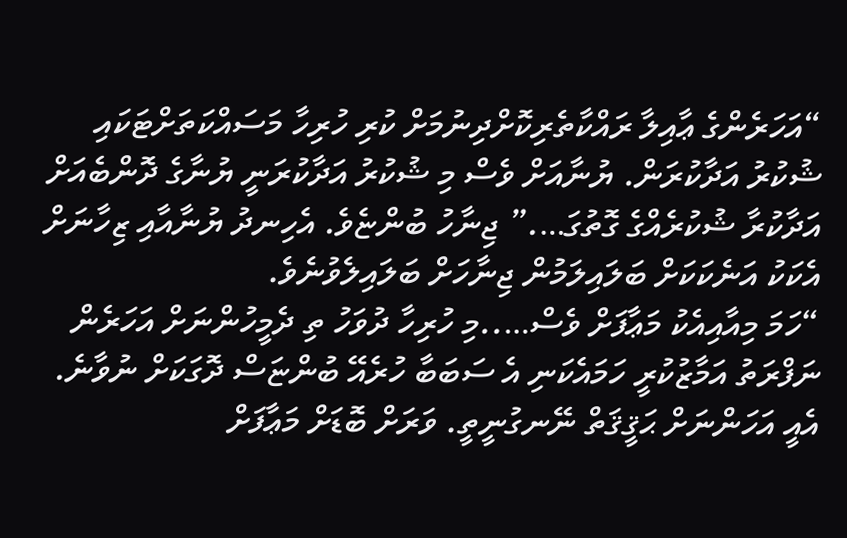“އަހަރެންގެ ޢާއިލާ ރައްކާތެރިކޮށްދިނުމަށް ކުރި ހުރިހާ މަސައްކަތަށްޓަކައި ޝުކުރު އަދާކުރަން. ޔުނާއަށް ވެސް މި ޝުކުރު އަދާކުރަނީ ޔުނާގެ ދޮންބެއަށް އަދާކުރާ ޝުކުރެއްގެ ގޮތުގަ….” ޖިނާހު ބުންޏެވެ. އެހިނދު ޔުނާއާއި ޒިހާނަށް އެކަކު އަނެކަކަށް ބަލައިލަމުން ޖިނާހަށް ބަލައިލެވުނެވެ.
“ހަމަ މިއާއިއެކު މަޢާފަށް ވެސް…..މި ހުރިހާ ދުވަހު ތި ދެމީހުންނަށް އަހަރެން ނަފްރަތު އަމާޒުކުރީ ހަމައެކަނި އެ ސަބަބާ ހުރެއޭ ބުންޏަސް ދޮގަކަށް ނުވާނެ. އެއީ އަހަންނަށް ޙަޤީޤަތް ނޭނގުނީތީ. ވަރަށް ބޮޑަށް މަޢާފަށް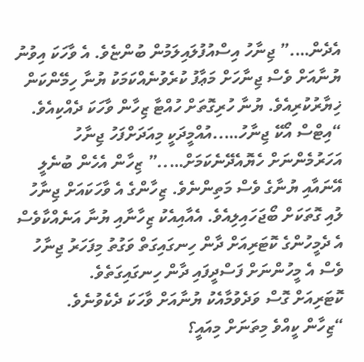އެދެން….” ޖިނާހު އިސްއުފުލައިލަމުން ބުންޏެވެ. އެ ވާހަކަ އިވުނު ޔުނާއަށް ވެސް ޖިނާހަށް މަޢާފު ކުރެވުނެއްކަމަކު ޔުނާ ހިމޭންކަން ޚިޔާރުކުރިއެވެ. ޔުނާ ހުރިގޮތަށް ހުއްޓާ ޒިހާން ވާހަކަ ދެއްކިއެވެ.
“އިޓްސް އޯކޭ ޖިނާހު…..އުއްމީދަކީ މިއަދަށްފަހު ޖިނާހު އަހަރުމެންނަށް ހެޔޮއެދޭނެކަމަށް…..” ޒިހާން އެހެން ބުނެލީ އޭނައާއި ޔުނާގެ ވެސް މަތިންނެވެ. ޒިހާންގެ އެ ވާހަކައަށް ޖިނާހު ލުއި ގޮތަކަށް ބޯޖަހައިލިއެވެ. އެއާއިއެކު ޒިހާނާއި ޔުނާ އަނެއްކާވެސް އެ ދެމީހުންގެ ކޮޓަރިއަށް ދާން ހިނގައިގަތް ވަގުތު މިފަހަރު ޖިނާހު ވެސް އެ މީހުންނަށް ފަސްދީފައި ދާން ހިނގައިގަތެވެ.
ކޮޓަރިއަށް ގޮސް ވަދެވުމާއެކު ޔުނާއަށް ވާހަކަ ދެކެވުނެވެ.
“ޒިހާން ކީއްވެ މިތަނަށް މިއައީ؟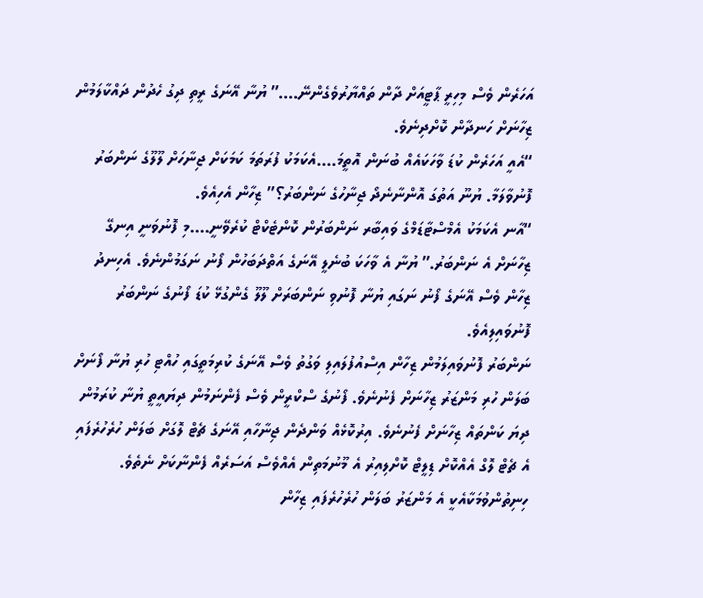އަހަރެން ވެސް މިހިރީ ޕާޓީއަށް ދާން ތައްޔާރުވެގެންނޭ….” ޔުނާ އޭނަގެ ރީތި ދިގު ހެދުން ދައްކާލަމުން ޒިހާނަށް ހަނދާން ކޮށްދިނެވެ.
“އެއީ އަހަރެން ކުޑަ ވާހަކައެއް ބުނަން އޮތީމަ….އެކަމަކު ފުރަތަމަ ކަމަކަށް ޖިނާހަށް ލޫލޫގެ ނަންބަރު ފޮނުވާލަމާ. ޔުނޫ އަތުގަ އޮންނާނެދޯ ޖިނާހުގެ ނަންބަރު؟” ޒިހާން އެހިއެވެ.
“އާނ އެކަމަކު އެމްސްޓާޑަމްގެ ވައިބާރ ނަންބަރުން ކޮންޓެކްޓް ކުރެވޭނީ….މި ފޮނުވަނީ އިނގޭ ޒިހާނަށް އެ ނަންބަރު.” ޔުނާ އެ ވާހަކަ ބުނެލީ އޭނަގެ އަތްދަބަހުން ފޯނު ނަގަމުންނެވެ. އެހިނދު ޒިހާން ވެސް އޭނަގެ ފޯނު ނަގައި ޔުނާ ފޮނުވި ނަންބަރަށް ލޫލޫ ގެންގުޅޭ ކުޑަ ފޯނުގެ ނަންބަރު ފޮނުވައިލިއެވެ.
ނަންބަރު ފޮނުވައިލަމުން ޒިހާން އިސްއުފުލައިލި ވަގުތު ވެސް އޭނަގެ ކުރިމަތީގައި ހުއްޓި ހުރި ޔުނާ ފޯނަށް ބަލަން ހުރި މަންޒަރު ޒިހާނަށް ފެނުނެވެ. ފޯނުގެ ސްކްރީން ވެސް ފެންނަމުން ދިޔައީތީ ޔުނާ ކުރަމުން ދިޔަ ކަންތައް ޒިހާނަށް ފެނުނެވެ. އިރުކޮޅެއް ވަންދެން ޖިނާހާއި އޭނަގެ ޗެޓް ލޮގަށް ބަލަން ހުރެހުރެފައި އެ ޗެޓް ލޮގް އެއްކޮށް ޑިލީޓް ކޮށްލިއިރު އެ މޫނުމަތިން އެއްވެސް އަސަރެއް ފެންނާކަށް ނެތެވެ. ހިނިތުންވުމަކާއެކީ އެ މަންޒަރު ބަލަން ހުރެހުރެފައި ޒިހާން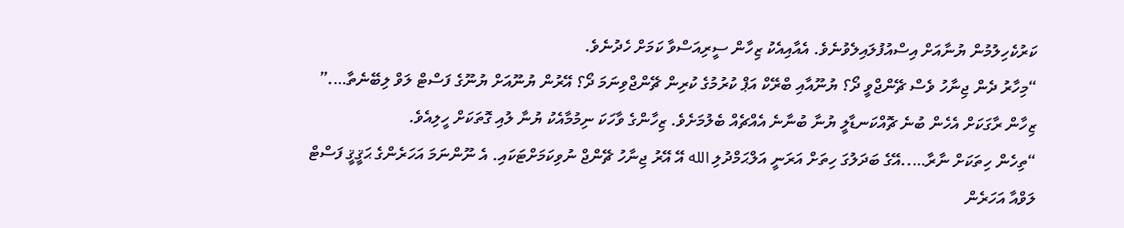ކަރުކެހިލުމުން ޔުނާއަށް އިސްއުފުލައިލެވުނެވެ. އެއާއިއެކު ޒިހާން ސީރިއަސްވާ ކަމަށް ހެދުނެވެ.
“މިހާރު ދެން ޖިނާހު ވެސް ޗޭންޖްވީ ދޯ؟ ޔުނޫއާއި ބްރޭކް އަޕް ކުރުމުގެ ކުރިން ޗޭންޖްވިނަމަ ދޯ؟ އޭރުން ޔުނޫއަށް ޔުނޫގެ ފަސްޓް ލަވް ލިބޭނެތާ….” ޒިހާން ރާގަކަށް އެހެން ބުނެ ޗޮއްކަނޑާލީ ޔުނާ ބުނާނެ އެއްޗެއް ބެލުމަށެވެ. ޒިހާންގެ ވާހަކަ ނިމުމާއެކު ޔުނާ ލުއި ގޮތަކަށް ހީލިއެވެ.
“ތިހެން ހިތަކަށް ނާރާ…..އޭގެ ބަދަލުގަ ހިތަށް އަރަނީ އަލްޙަމްދުލި الله އޭ އޭރު ޖިނާހު ޗޭންޖް ނުވިކަމަށްޓަކައި. އެ ނޫންނަމަ އަހަރެންގެ ޙަޤީޤީ ފަސްޓް ލަވްއާ އަހަރެން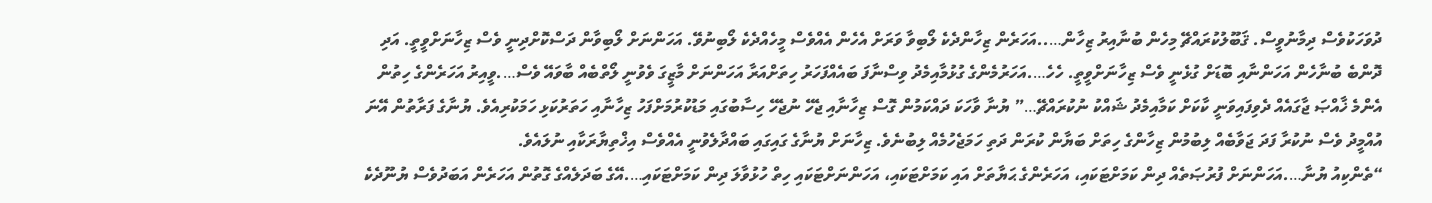ދުވަހަކުވެސް ދިމާނުވީސް. ޤަބޫލުކުރައްޗޭ މިހެން ބުނާއިރު ޒިހާން…..އަހަރެން ޒިހާންދެކެ ލޯބިވާ ވަރަށް އެހެން އެއްވެސް މީހެއްދެކެ ލޯބިނުވޭ. އަހަންނަށް ލޯބިވާން ދަސްކޮށްދިނީ ވެސް ޒިހާނަށްވީތީ. އަދި ދޮންބެ ބުނާހެން އަހަންނާއި ބޮޑަށް ގުޅެނީ ވެސް ޒިހާނަށްވީތީ. ހެހެ….އަހަރުމެންގެ ގުޅުމާއިމެދު ވިސްނާފަ ބައެއްފަހަރު ހިތަށްއަރާ އަހަންނަށް މާޒީގަ ވެވުނީ ލޯތްބެއް ބާވައޭ ވެސް….ވީއިރު އަހަރެންގެ ހިތުން އެންމެ ޚާއްޞަ ޖާގައެއް ދެވިފައިވަނީ ކާކަށް ކަމާއިމެދު ޝައްކު ނުކުރައްޗޭ…” ޔުނާ ވާހަކަ ދައްކަމުން ގޮސް ޒިހާނާއި ޖެހޭ ނުޖެހޭ ހިސާބުގައި މަޑުކުރުމަށްފަހު ޒިހާނާއި ހަތަރުކަޅި ހަމަކުރިއެވެ. ޔުނާގެ ފަރާތުން އޭނަ އުއްމީދު ވެސް ނުކުރާ ފަދަ ޖަވާބެއް ލިބުމުން ޒިހާންގެ ހިތަށް ބަޔާން ކުރަން ދަތި ހަމަޖެހުމެއް ލިބުނެވެ. ޒިހާނަށް ޔުނާގެ ގައިގައި ބައްދާލެވުނީ އެއްވެސް އިޚްތިޔާރަކާއި ނުލައެވެ.
“ތެންކިއު ޔުނާ….އަހަންނަށް ފުރުޞަތެއް ދިން ކަމަށްޓަކައި، އަހަރެންގެ ޙަޔާތަށް އައި ކަމަށްޓަކައި، އަހަންނަށްޓަކައި ހިތް ހުޅުވާލަ ދިން ކަމަށްޓަކައި….އޭގެ ބަދަލެއްގެ ގޮތުން އަހަރެން އަބަދުވެސް ޔުނޫދެކެ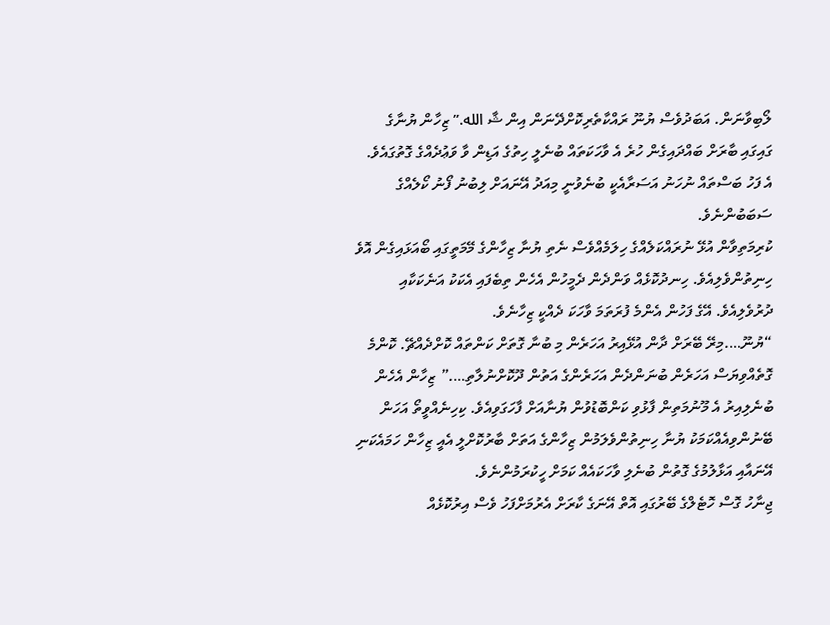ލޯބިވާނަން. އަބަދުވެސް ޔުނޫ ރައްކާތެރިކޮށްދޭނަން އިން ޝާ الله.” ޒިހާން ޔުނާގެ ގައިގައި ބާރަށް ބައްދައިގެން ހުރެ އެ ވާހަކަތައް ބުނެލީ ހިތުގެ އަޑިން ވާ ވަޢުދެއްގެ ގޮތުގައެވެ. އެ ފަހު ބަސްތައް ނުހަނު އަސަރާއެކީ ބުނެވުނީ މިއަދު އޭނައަށް ލިބުނު ފޯނު ކޯލެއްގެ ސަބަބުންނެވެ.
ކުރިމަތިވާން އުޅޭ ނުރައްކަލެއްގެ ހިލަމެއްވެސް ނެތި ޔުނާ ޒިހާންގެ މޭމަތީގައި ބޯއަޅައިގެން އޮވެ ހިނިތުންވެލިއެވެ. ހިނދުކޮޅެއް ވަންދެން ދެމީހުން އެހެން ތިބެފައި އެކަކު އަނެކަކާއި ދުރުވެލިއެވެ. އޭގެ ފަހުން އެންމެ ފުރަތަމަ ވާހަކަ ދެއްކީ ޒިހާނެވެ.
“ޔުނޫ….މިރޭ ބޭރަށް ދާން އުޅޭއިރު އަހަރެން މި ބުނާ ގޮތަށް ކަންތައް ކޮށްދެއްޗޭ. ކޮންމެ ގޮތެއްވިޔަސް އަހަރެން ބުނަންދެން އަހަރެންގެ އަތުން ދޫކޮށްނުލާތި….” ޒިހާން އެހެން ބުނެލިއިރު އެ މޫނުމަތިން ފާޅުވި ކަންބޮޑުވުން ޔުނާއަށް ފާހަގަވިއެވެ. ކިހިނެއްވީތޯ އަހަން ބޭނުންވިއެއްކަމަކު ޔުނާ ހިނިތުންވެލަމުން ޒިހާންގެ އަތަށް ބާރުކޮށްލީ އެއީ ޒިހާން ހަމައެކަނި އޭނައާއި އަޅާލުމުގެ ގޮތުން ބުނެލި ވާހަކައެއް ކަމަށް ހީކުރަމުންނެވެ.
ޖިނާހު ގޮސް ހޮޓެލްގެ ބޭރުގައި އޮތް އޭނަގެ ކާރަށް އެރުމަށްފަހު ވެސް އިރުކޮޅެއް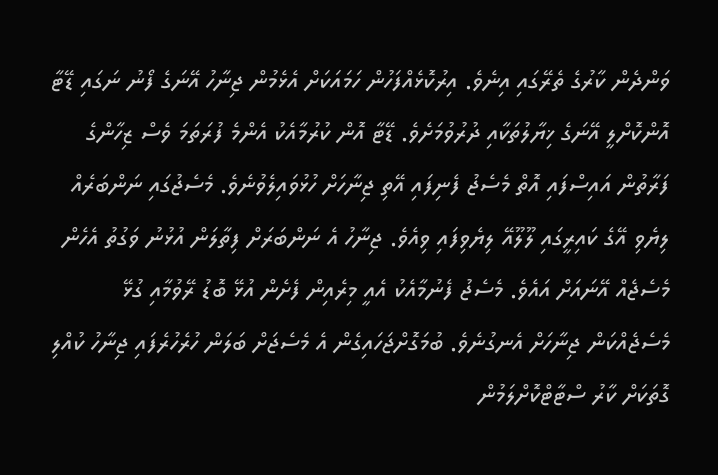ވަންދެން ކާރުގެ ތެރޭގައި އިނެވެ. އިރުކޮޅެއްފަހުން ހަމައަކަށް އެޅެމުން ޖިނާހު އޭނަގެ ފޯނު ނަގައި ޑޭޓާ އޮންކޮށްލީ އޭނަގެ ޚިޔާލުތަކާއި ދުރުވުމަށެވެ. ޑޭޓާ އޮން ކުރުމާއެކު އެންމެ ފުރަތަމަ ވެސް ޒިހާންގެ ފަރާތުން އައިސްފައި އޮތް މެސެޖު ފެނިފައި އޭތި ޖިނާހަށް ހުޅުވައިލެވުނެވެ. މެސެޖުގައި ނަންބަރެއް ލިޔެވި އޭގެ ކައިރީގައި ލޫލޫއޭ ލިޔެވިފައި ވިއެވެ. ޖިނާހު އެ ނަންބަރަށް ފިތާލަން އުޅުނު ވަގުތު އެހެން މެސެޖެއް އޭނައަށް އައެވެ. މެސެޖު ފެނުމާއެކު އެއީ މިރެއިން ފެށެން އުޅޭ ބޮޑު ރޭވުމާއި ގުޅޭ މެސެޖެއްކަން ޖިނާހަށް އެނގުނެވެ. ބުމަގޮށްޖަހައިގެން އެ މެސެޖަށް ބަލަން ހުރެހުރެފައި ޖިނާހު ކުއްލި ގޮތަކަށް ކާރު ސްޓާޓްކޮށްލަމުން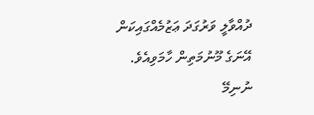ދުއްވާލީ ވަރުގަދަ ޢަޒުމެއްގައިކަން އޭނަގެ މޫނުމަތިން ހާމަވިއެވެ.
ނުނިމޭ